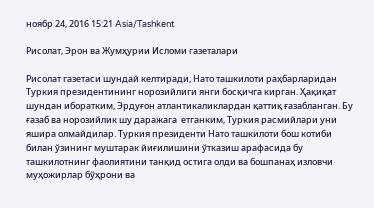ноябр 24, 2016 15:21 Asia/Tashkent

Рисолат, Эрон ва Жумҳурии Исломи газеталари

Рисолат газетаси шундай келтиради, Нато ташкилоти раҳбарларидан Туркия президентининг норозийлиги янги босқичга кирган. Ҳақиқат шундан иборатким, Эрдуғон атлантикаликлардан қаттиқ ғазабланган. Бу ғазаб ва норозийлик шу даражага  етганким, Туркия расмийлари уни яшира олмайдилар. Туркия президенти Нато ташкилоти бош котиби билан ўзининг муштарак йиғилишини ўтказиш арафасида бу ташкилотнинг фаолиятини танқид остига олди ва бошпанаҳ изловчи муҳожирлар бўҳрони ва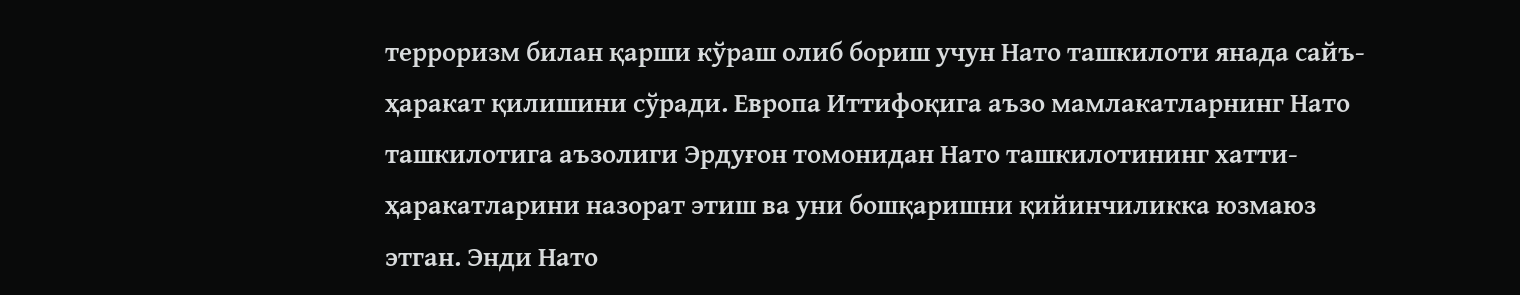терроризм билан қарши кўраш олиб бориш учун Нато ташкилоти янада сайъ-ҳаракат қилишини сўради. Европа Иттифоқига аъзо мамлакатларнинг Нато ташкилотига аъзолиги Эрдуғон томонидан Нато ташкилотининг хатти-ҳаракатларини назорат этиш ва уни бошқаришни қийинчиликка юзмаюз этган. Энди Нато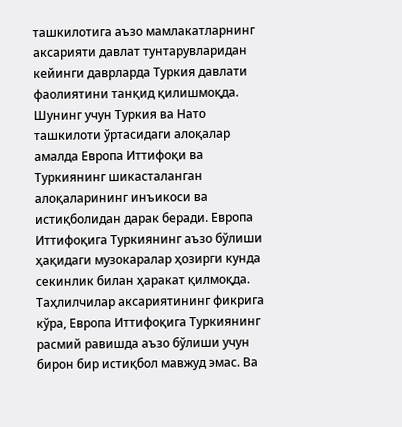ташкилотига аъзо мамлакатларнинг аксарияти давлат тунтарувларидан кейинги даврларда Туркия давлати фаолиятини танқид қилишмоқда. Шунинг учун Туркия ва Нато ташкилоти ўртасидаги алоқалар амалда Европа Иттифоқи ва Туркиянинг шикасталанган алоқаларининг инъикоси ва истиқболидан дарак беради. Европа Иттифоқига Туркиянинг аъзо бўлиши ҳақидаги музокаралар ҳозирги кунда секинлик билан ҳаракат қилмоқда. Таҳлилчилар аксариятининг фикрига кўра, Европа Иттифоқига Туркиянинг расмий равишда аъзо бўлиши учун бирон бир истиқбол мавжуд эмас. Ва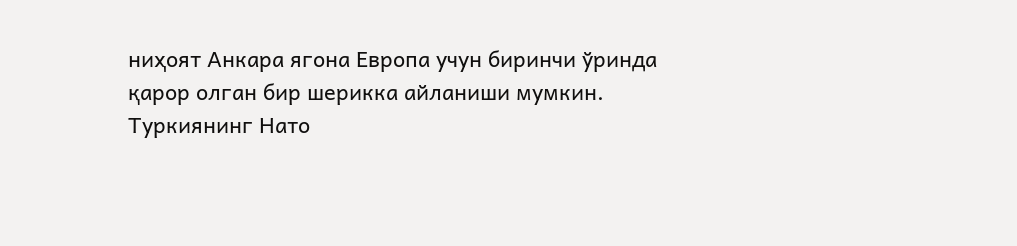ниҳоят Анкара ягона Европа учун биринчи ўринда қарор олган бир шерикка айланиши мумкин. Туркиянинг Нато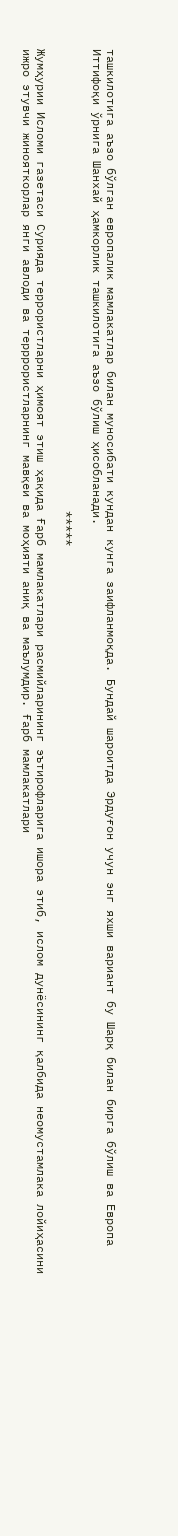ташкилотига аъзо бўлган европалик мамлакатлар билан муносибати кундан кунга заифланмоқда. Бундай шароитда Эрдуғон учун энг яхши вариант бу Шарқ билан бирга бўлиш ва Европа Иттифоқи ўрнига Шанхай ҳамкорлик ташкилотига аъзо бўлиш ҳисобланади.

                                                                  *****

Жумҳурии Исломи газетаси Сурияда террористларни ҳимоят этиш ҳақида Ғарб мамлакатлари расмийларининг эътирофларига ишора этиб, ислом дунёсининг қалбида неомустамлака лойиҳасини ижро этувчи жинояткорлар янги авлоди ва терррористларнинг мавқеи ва моҳияти аниқ ва маълумдир. Ғарб мамлакатлари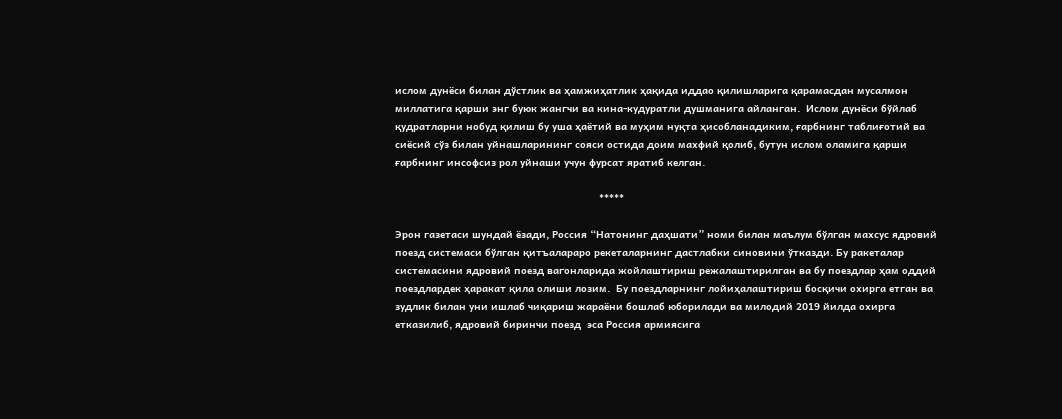ислом дунёси билан дўстлик ва ҳамжиҳатлик ҳақида иддао қилишларига қарамасдан мусалмон миллатига қарши энг буюк жангчи ва кина-кудуратли душманига айланган.  Ислом дунёси бўйлаб қудратларни нобуд қилиш бу уша ҳаётий ва муҳим нуқта ҳисобланадиким, ғарбнинг таблиғотий ва сиёсий сўз билан уйнашларининг сояси остида доим махфий қолиб, бутун ислом оламига қарши ғарбнинг инсофсиз рол уйнаши учун фурсат яратиб келган.

                                                                    *****

Эрон газетаси шундай ёзади, Россия “Натонинг даҳшати” номи билан маълум бўлган махсус ядровий поезд системаси бўлган қитъалараро рекеталарнинг дастлабки синовини ўтказди. Бу ракеталар системасини ядровий поезд вагонларида жойлаштириш режалаштирилган ва бу поездлар ҳам оддий поездлардек ҳаракат қила олиши лозим.  Бу поездларнинг лойиҳалаштириш босқичи охирга етган ва зудлик билан уни ишлаб чиқариш жараёни бошлаб юборилади ва милодий 2019 йилда охирга етказилиб, ядровий биринчи поезд  эса Россия армиясига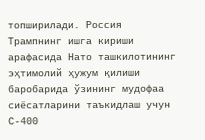топширилади. Россия Трампнинг ишга кириши арафасида Нато ташкилотининг эҳтимолий ҳужум қилиши  баробарида ўзининг мудофаа сиёсатларини таъкидлаш учун С-400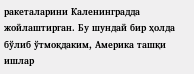ракеталарини Каленинградда жойлаштирган. Бу шундай бир ҳолда бўлиб ўтмоқдаким, Америка ташқи ишлар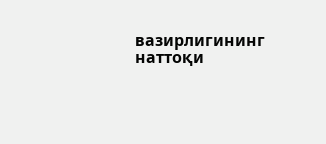вазирлигининг наттоқи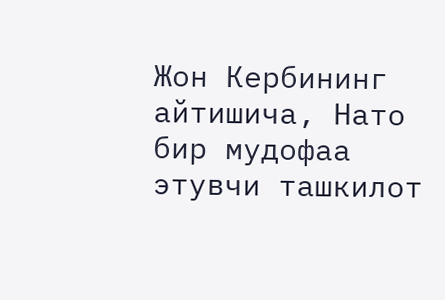Жон Кербининг айтишича, Нато бир мудофаа этувчи ташкилот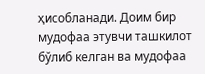ҳисобланади. Доим бир мудофаа этувчи ташкилот бўлиб келган ва мудофаа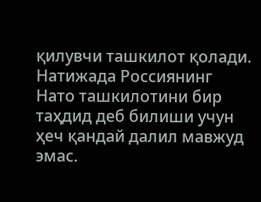қилувчи ташкилот қолади. Натижада Россиянинг Нато ташкилотини бир таҳдид деб билиши учун ҳеч қандай далил мавжуд эмас.